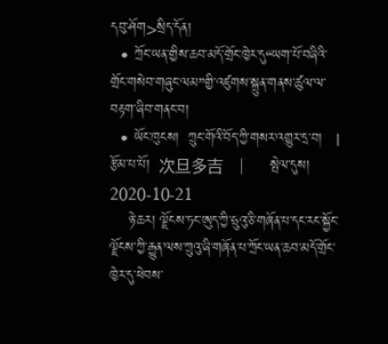དབུ་ཤོག>སྲིད་དོན།
  • ཀྲོང་ཡན་གྱིས་ཆབ་མདོ་གྲོང་ཁྱེར་དུ“ཡག་པོ་བཞིའི་གྲོང་གསེབ་གཞུང་ལམ”གྱི་འཛུགས་སྐྲུན་གནས་ཚུལ་ལ་བརྟག་ཞིབ་གནང་བ།
  • ཡོང་ཁུངས།  ཀྲུང་གོའི་བོད་ཀྱི་གསར་འགྱུར་དྲ་བ།   |     རྩོམ་པ་པོ།  次旦多吉   |     སྤེལ་དུས།  2020-10-21
    ཉེ་ཆར། ལྗོངས་ཏང་ཨུད་ཀྱི་ཧྲུའུ་ཅི་གཞོན་པ་དང་རང་སྐྱོང་ལྗོངས་ཀྱི་རྒྱུན་ལས་ཀྲུའུ་ཞི་གཞོན་པ་ཀྲོང་ཡན་ཆབ་མདོ་གྲོང་ཁྱེར་དུ་ཕེབས་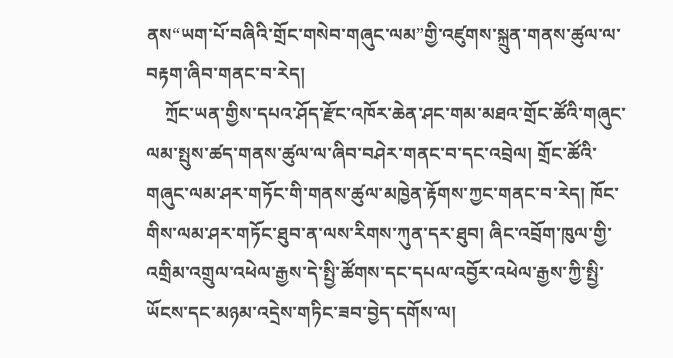ནས“ཡག་པོ་བཞིའི་གྲོང་གསེབ་གཞུང་ལམ”གྱི་འཛུགས་སྐྲུན་གནས་ཚུལ་ལ་བརྟག་ཞིབ་གནང་བ་རེད།
    ཀྲོང་ཡན་གྱིས་དཔའ་ཤོད་རྫོང་འཁོར་ཆེན་ཤང་གམ་མཐའ་གྲོང་ཚོའི་གཞུང་ལམ་སྤུས་ཚད་གནས་ཚུལ་ལ་ཞིབ་བཤེར་གནང་བ་དང་འབྲེལ། གྲོང་ཚོའི་གཞུང་ལམ་ཤར་གཏོང་གི་གནས་ཚུལ་མཁྱེན་རྟོགས་ཀྱང་གནང་བ་རེད། ཁོང་གིས་ལམ་ཤར་གཏོང་ཐུབ་ན་ལས་རིགས་ཀུན་དར་ཐུབ། ཞིང་འབྲོག་ཁུལ་གྱི་འགྲིམ་འགྲུལ་འཕེལ་རྒྱས་དེ་སྤྱི་ཚོགས་དང་དཔལ་འབྱོར་འཕེལ་རྒྱས་ཀྱི་སྤྱི་ཡོངས་དང་མཉམ་འདྲེས་གཏིང་ཟབ་བྱེད་དགོས་ལ།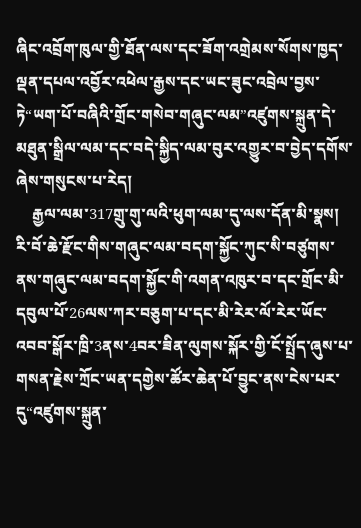ཞིང་འབྲོག་ཁུལ་གྱི་ཐོན་ལས་དང་ཟོག་འགྲེམས་སོགས་ཁྱད་ལྡན་དཔལ་འབྱོར་འཕེལ་རྒྱས་དང་ཡང་ཟུང་འབྲེལ་བྱས་ཏེ“ཡག་པོ་བཞིའི་གྲོང་གསེབ་གཞུང་ལམ”འཛུགས་སྐྲུན་དེ་མཐུན་སྒྲིལ་ལམ་དང་བདེ་སྐྱིད་ལམ་བུར་འགྱུར་བ་བྱེད་དགོས་ཞེས་གསུངས་པ་རེད།
    རྒྱལ་ལམ་317གྲུ་གུ་ལའི་ཕུག་ལམ་དུ་ལས་དོན་མི་སྣས། རི་བོ་ཆེ་རྫོང་གིས་གཞུང་ལམ་བདག་སྐྱོང་ཀུང་སི་བཙུགས་ནས་གཞུང་ལམ་བདག་སྐྱོང་གི་འགན་འཁུར་བ་དང་གྲོང་མི་དབུལ་པོ་26ལས་ཀར་བཅུག་པ་དང་མི་རེར་ལོ་རེར་ཡོང་འབབ་སྒོར་ཁྲི་3ནས་4བར་ཟིན་ལུགས་སྐོར་གྱི་ངོ་སྤྲོད་ཞུས་པ་གསན་རྗེས་ཀྲོང་ཡན་དགྱེས་ཚོར་ཆེན་པོ་བྱུང་ནས་ངེས་པར་དུ“འཛུགས་སྐྲུན་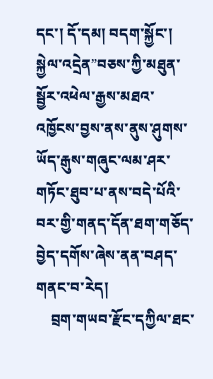དང་། དོ་དམ། བདག་སྐྱོང་། སྐྱེལ་འདྲེན”བཅས་ཀྱི་མཐུན་སྦྱོར་འཕེལ་རྒྱས་མཐའ་འཁྱོངས་བྱས་ནས་ནུས་ཤུགས་ཡོད་རྒུས་གཞུང་ལམ་ཤར་གཏོང་ཐུབ་པ་ནས་བདེ་པོའི་བར་གྱི་གནད་དོན་ཐག་གཅོད་བྱེད་དགོས་ཞེས་ནན་བཤད་གནང་བ་རེད།
    བྲག་གཡབ་རྫོང་དཀྱིལ་ཐང་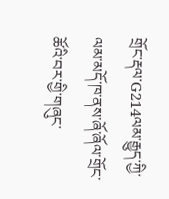གྲོང་རྡལ་G214ལམ་རྒྱུད་ཀྱི་ལམ་མདོ་ཁ་ནས་ཞོ་ཞོལ་གྲོང་ཚོའི་བར་གྱི་གཞུང་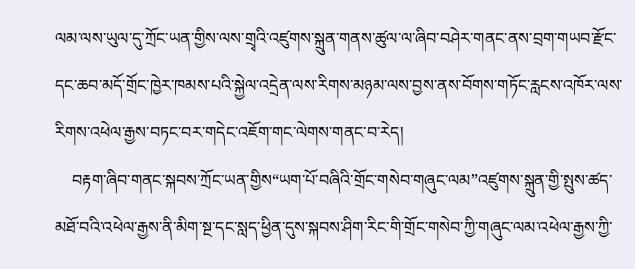ལམ་ལས་ཡུལ་དུ་ཀྲོང་ཡན་གྱིས་ལས་གྲྭའི་འཛུགས་སྐྲུན་གནས་ཚུལ་ལ་ཞིབ་བཤེར་གནང་ནས་བྲག་གཡབ་རྫོང་དང་ཆབ་མདོ་གྲོང་ཁྱེར་ཁམས་པའི་སྐྱེལ་འདྲེན་ལས་རིགས་མཉམ་ལས་བྱས་ནས་བོགས་གཏོང་རླངས་འཁོར་ལས་རིགས་འཕེལ་རྒྱས་བཏང་བར་གདེང་འཇོག་གང་ལེགས་གནང་བ་རེད།
    བརྟག་ཞིབ་གནང་སྐབས་ཀྲོང་ཡན་གྱིས“ཡག་པོ་བཞིའི་གྲོང་གསེབ་གཞུང་ལམ”འཛུགས་སྐྲུན་གྱི་སྤུས་ཚད་མཐོ་བའི་འཕེལ་རྒྱས་ནི་མིག་སྔ་དང་སླད་ཕྱིན་དུས་སྐབས་ཤིག་རིང་གི་གྲོང་གསེབ་ཀྱི་གཞུང་ལམ་འཕེལ་རྒྱས་ཀྱི་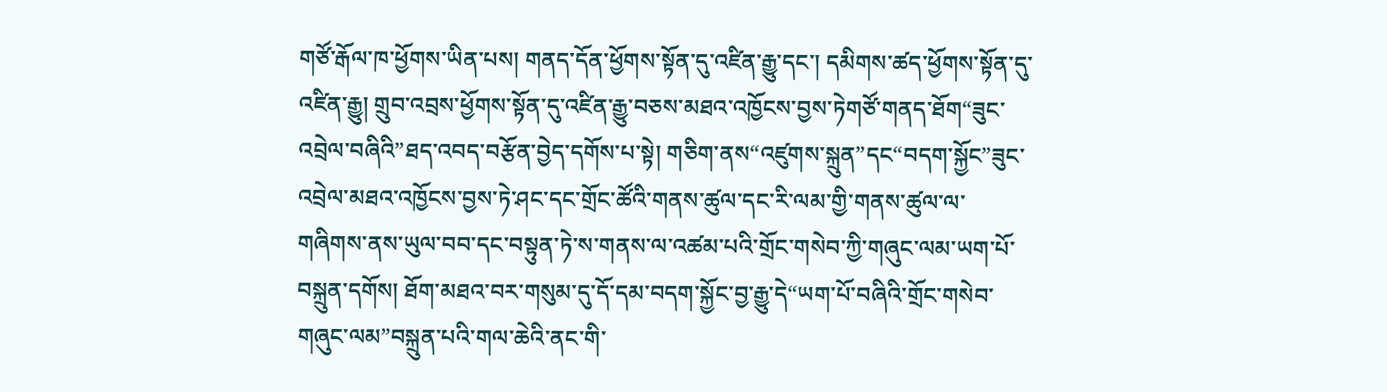གཙོ་རྒོལ་ཁ་ཕྱོགས་ཡིན་པས། གནད་དོན་ཕྱོགས་སྟོན་དུ་འཛིན་རྒྱུ་དང་། དམིགས་ཚད་ཕྱོགས་སྟོན་དུ་འཛིན་རྒྱུ། གྲུབ་འབྲས་ཕྱོགས་སྟོན་དུ་འཛིན་རྒྱུ་བཅས་མཐའ་འཁྱོངས་བྱས་ཏེགཙོ་གནད་ཐོག“ཟུང་འབྲེལ་བཞིའི”ཐད་འབད་བརྩོན་བྱེད་དགོས་པ་སྟེ། གཅིག་ནས“འཛུགས་སྐྲུན”དང“བདག་སྐྱོང”ཟུང་འབྲེལ་མཐའ་འཁྱོངས་བྱས་ཏེ་ཤང་དང་གྲོང་ཚོའི་གནས་ཚུལ་དང་རི་ལམ་གྱི་གནས་ཚུལ་ལ་གཞིགས་ནས་ཡུལ་བབ་དང་བསྟུན་ཏེ་ས་གནས་ལ་འཚམ་པའི་གྲོང་གསེབ་ཀྱི་གཞུང་ལམ་ཡག་པོ་བསྐྲུན་དགོས། ཐོག་མཐའ་བར་གསུམ་དུ་དོ་དམ་བདག་སྐྱོང་བྱ་རྒྱུ་དེ“ཡག་པོ་བཞིའི་གྲོང་གསེབ་གཞུང་ལམ”བསྐྲུན་པའི་གལ་ཆེའི་ནང་གི་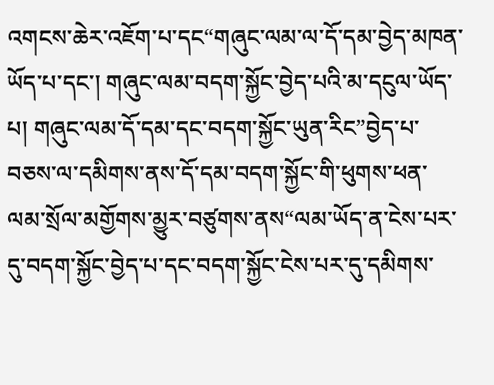འགངས་ཆེར་འཇོག་པ་དང“གཞུང་ལམ་ལ་དོ་དམ་བྱེད་མཁན་ཡོད་པ་དང་། གཞུང་ལམ་བདག་སྐྱོང་བྱེད་པའི་མ་དངུལ་ཡོད་པ། གཞུང་ལམ་དོ་དམ་དང་བདག་སྐྱོང་ཡུན་རིང”བྱེད་པ་བཅས་ལ་དམིགས་ནས་དོ་དམ་བདག་སྐྱོང་གི་ཕུགས་ཕན་ལམ་སྲོལ་མགྱོགས་མྱུར་བཙུགས་ནས“ལམ་ཡོད་ན་ངེས་པར་དུ་བདག་སྐྱོང་བྱེད་པ་དང་བདག་སྐྱོང་ངེས་པར་དུ་དམིགས་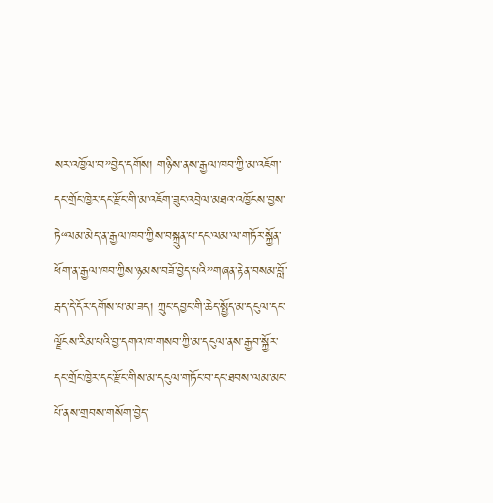སར་འཁྱོལ་བ”བྱེད་དགོས། གཉིས་ནས་རྒྱལ་ཁབ་ཀྱི་མ་འཇོག་དང་གྲོང་ཁྱེར་དང་རྫོང་གི་མ་འཇོག་ཟུང་འབྲེལ་མཐའ་འཁྱོངས་བྱས་ཏེ“ལམ་མེད་ན་རྒྱལ་ཁབ་ཀྱིས་བསྐྲུན་པ་དང་ལམ་ལ་གཏོར་སྐྱོན་ཕོག་ན་རྒྱལ་ཁབ་ཀྱིས་ཉམས་བཟོ་བྱེད་པའི”གཞན་རྟེན་བསམ་བློ་རྦད་དེ་དོར་དགོས་པ་མ་ཟད། ཀྲུང་དབྱང་གི་ཆེད་སྤྱོད་མ་དངུལ་དང་ལྗོངས་རིམ་པའི་བྱ་དགའ་ཁ་གསབ་ཀྱི་མ་དངུལ་ནས་རྒྱབ་སྐྱོར་དང་གྲོང་ཁྱེར་དང་རྫོང་གིས་མ་དངུལ་གཏོང་བ་དང་ཐབས་ལམ་མང་པོ་ནས་གྲབས་གསོག་བྱེད་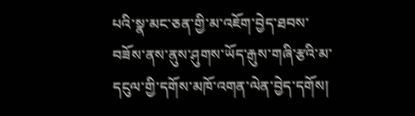པའི་སྣ་མང་ཅན་གྱི་མ་འཇོག་བྱེད་ཐབས་བཟོས་ནས་ནུས་ཤུགས་ཡོད་རྒུས་གཞི་རྩའི་མ་དངུལ་གྱི་དགོས་མཁོ་འགན་ལེན་བྱེད་དགོས།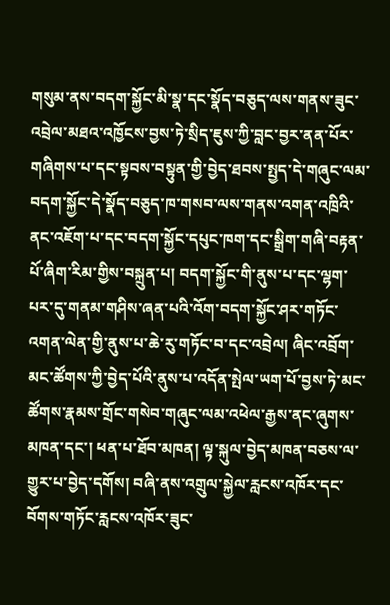གསུམ་ནས་བདག་སྐྱོང་མི་སྣ་དང་སྣོད་བཅུད་ལས་གནས་ཟུང་འབྲེལ་མཐའ་འཁྱོངས་བྱས་ཏེ་སྲིད་ཇུས་ཀྱི་བླང་བྱར་ནན་པོར་གཞིགས་པ་དང་སྟབས་བསྟུན་གྱི་བྱེད་ཐབས་སྤྱད་དེ་གཞུང་ལམ་བདག་སྐྱོང་དེ་སྣོད་བཅུད་ཁ་གསབ་ལས་གནས་འགན་འཁྲིའི་ནང་འཇོག་པ་དང་བདག་སྐྱོང་དཔུང་ཁག་དང་སྒྲིག་གཞི་བརྟན་པོ་ཞིག་རིམ་གྱིས་བསྐྲུན་པ། བདག་སྐྱོང་གི་ནུས་པ་དང་ལྷག་པར་དུ་གནམ་གཤིས་ཞན་པའི་འོག་བདག་སྐྱོང་ཤར་གཏོང་འགན་ལེན་གྱི་ནུས་པ་ཆེ་རུ་གཏོང་བ་དང་འབྲེལ། ཞིང་འབྲོག་མང་ཚོགས་ཀྱི་བྱེད་པོའི་ནུས་པ་འདོན་སྤེལ་ཡག་པོ་བྱས་ཏེ་མང་ཚོགས་རྣམས་གྲོང་གསེབ་གཞུང་ལམ་འཕེལ་རྒྱས་ནང་ཞུགས་མཁན་དང་། ཕན་པ་ཐོབ་མཁན། ལྟ་སྐུལ་བྱེད་མཁན་བཅས་ལ་གྱུར་པ་བྱེད་དགོས། བཞི་ནས་འགྲུལ་སྐྱེལ་རླངས་འཁོར་དང་བོགས་གཏོང་རླངས་འཁོར་ཟུང་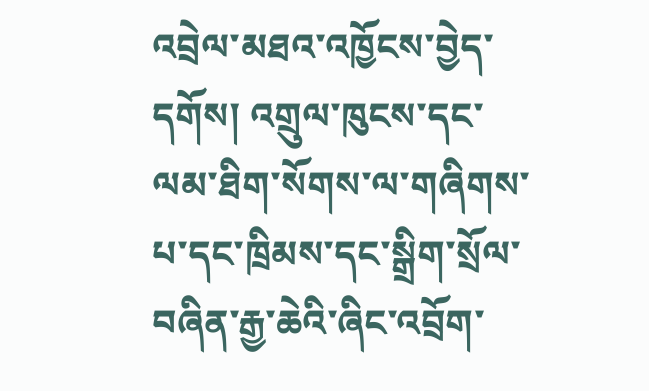འབྲེལ་མཐའ་འཁྱོངས་བྱེད་དགོས། འགྲུལ་ཁུངས་དང་ལམ་ཐིག་སོགས་ལ་གཞིགས་པ་དང་ཁྲིམས་དང་སྒྲིག་སྲོལ་བཞིན་རྒྱ་ཆེའི་ཞིང་འབྲོག་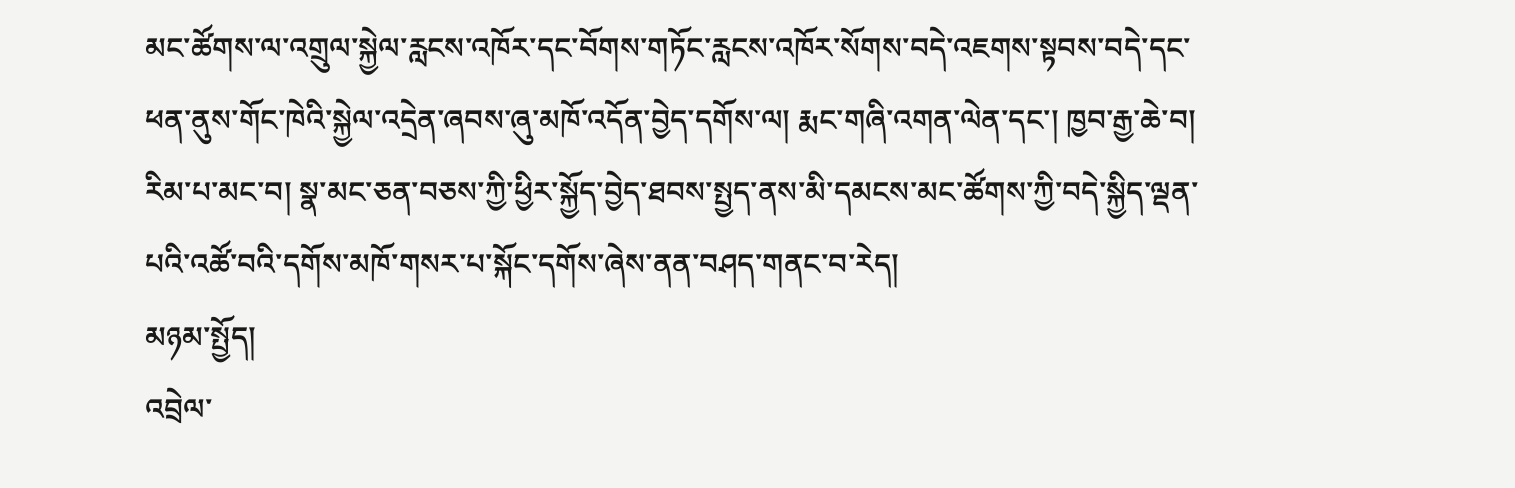མང་ཚོགས་ལ་འགྲུལ་སྐྱེལ་རླངས་འཁོར་དང་བོགས་གཏོང་རླངས་འཁོར་སོགས་བདེ་འཇགས་སྟབས་བདེ་དང་ཕན་ནུས་གོང་ཁེའི་སྐྱེལ་འདྲེན་ཞབས་ཞུ་མཁོ་འདོན་བྱེད་དགོས་ལ། རྨང་གཞི་འགན་ལེན་དང་། ཁྱབ་རྒྱ་ཆེ་བ། རིམ་པ་མང་བ། སྣ་མང་ཅན་བཅས་ཀྱི་ཕྱིར་སྐྱོད་བྱེད་ཐབས་སྤྱད་ནས་མི་དམངས་མང་ཚོགས་ཀྱི་བདེ་སྐྱིད་ལྡན་པའི་འཚོ་བའི་དགོས་མཁོ་གསར་པ་སྐོང་དགོས་ཞེས་ནན་བཤད་གནང་བ་རེད།
མཉམ་སྤྱོད།
འབྲེལ་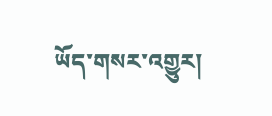ཡོད་གསར་འགྱུར།